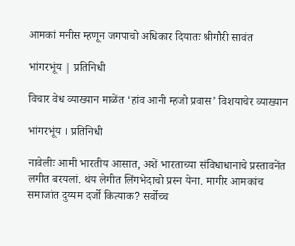आमकां मनीस म्हणून जगपाचो अधिकार दियातः श्रीगौरी सावंत

भांगरभूंय | प्रतिनिधी

विचार वेध व्याख्यान माळेंत ‘हांव आनी म्हजो प्रवास’ विशयाचेर व्याख्यान

भांगरभूंय । प्रतिनिधी

नावेलीः आमी भारतीय आसात, अशें भारताच्या संविधाधानाचे प्रस्तावनेंत लगीत बरयलां. थंय लेगीत लिंगभेदाचो प्रस्न येना. मागीर आमकांच समाजांत दुय्यम दर्जो कित्याक? सर्वोच्च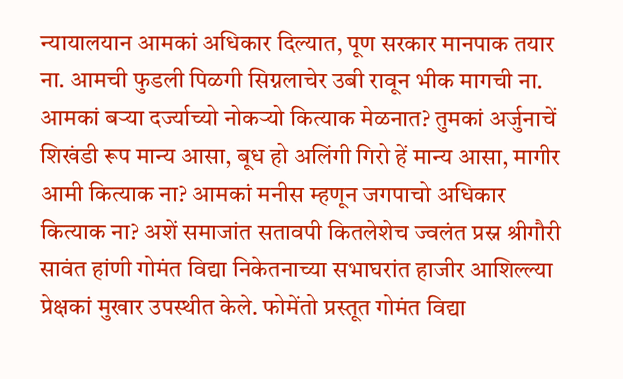न्यायालयान आमकां अधिकार दिल्यात, पूण सरकार मानपाक तयार ना. आमची फुडली पिळगी सिग्नलाचेर उबी रावून भीक मागची ना. आमकां बऱ्या दर्ज्याच्यो नोकऱ्यो कित्याक मेळनात? तुमकां अर्जुनाचें शिखंडी रूप मान्य आसा, बूध हो अलिंगी गिरो हें मान्य आसा, मागीर आमी कित्याक ना? आमकां मनीस म्हणून जगपाचो अधिकार कित्याक ना? अशें समाजांत सतावपी कितलेशेच ज्वलंत प्रस्न श्रीगौरी सावंत हांणी गोमंत विद्या निकेतनाच्या सभाघरांत हाजीर आशिल्ल्या प्रेक्षकां मुखार उपस्थीत केले. फोमेंतो प्रस्तूत गोमंत विद्या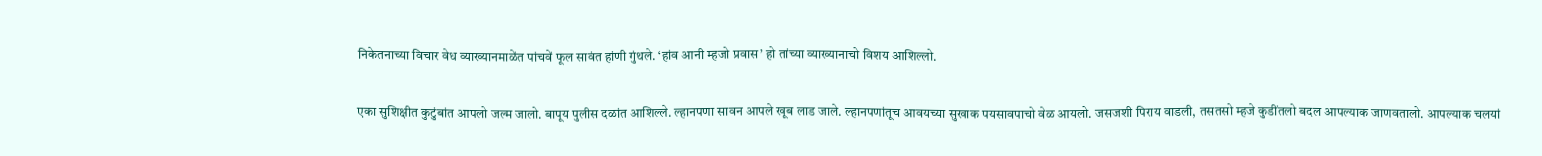निकेतनाच्या विचार वेध व्याख्यानमाळेंत पांचवें फूल सावंत हांणी गुंथले. ‘हांव आनी म्हजो प्रवास’ हो तांच्या व्याख्यानाचो विशय आशिल्लो.

एका सुशिक्षीत कुटुंबांत आपलो जल्म जालो. बापूय पुलीस दळांत आशिल्ले. ल्हानपणा सावन आपले खूब लाड जाले. ल्हानपणांतूच आवयच्या सुखाक पयसावपाचो वेळ आयलो. जसजशी पिराय वाडली, तसतसो म्हजे कुडींतलो बदल आपल्याक जाणवतालो. आपल्याक चलयां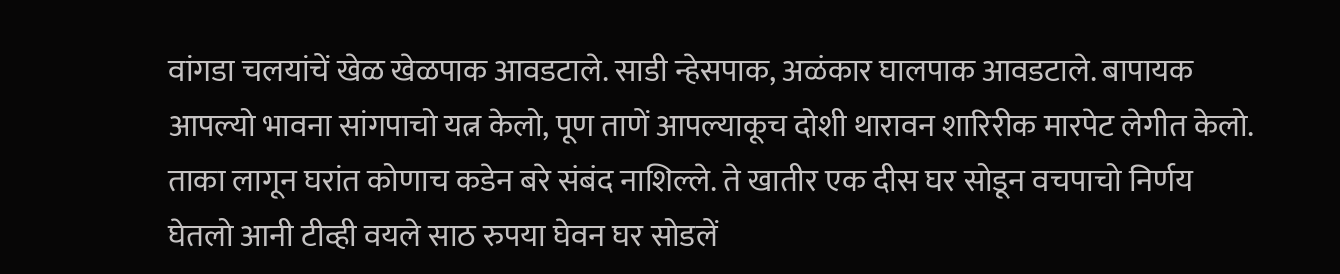वांगडा चलयांचें खेळ खेळपाक आवडटाले. साडी न्हेसपाक, अळंकार घालपाक आवडटाले. बापायक आपल्यो भावना सांगपाचो यत्न केलो, पूण ताणें आपल्याकूच दोशी थारावन शारिरीक मारपेट लेगीत केलो. ताका लागून घरांत कोणाच कडेन बरे संबंद नाशिल्ले. ते खातीर एक दीस घर सोडून वचपाचो निर्णय घेतलो आनी टीव्ही वयले साठ रुपया घेवन घर सोडलें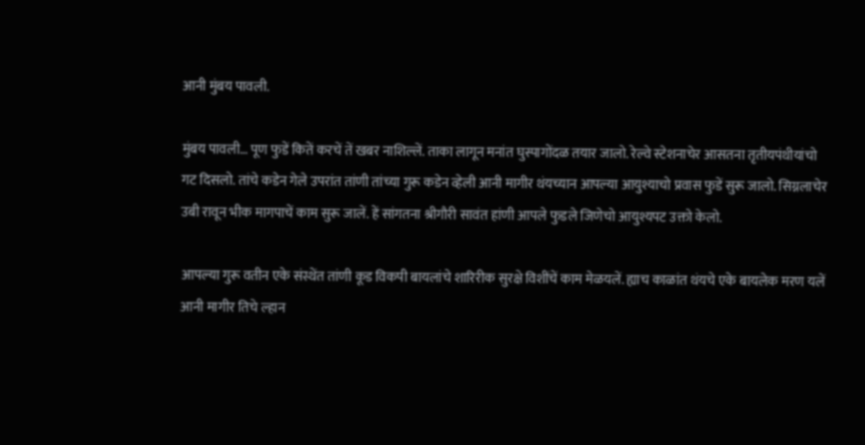आनी मुंबय पावली.

मुंबय पावली… पूण फुडें कितें करचें तें खबर नाशिल्लें. ताका लागून मनांत घुस्पागोंदळ तयार जालो. रेल्वे स्टेशनाचेर आसतना तृतीयपंथीयांचो गट दिसलो. तांचे कडेन गेले उपरांत तांणी तांच्या गुरू कडेन व्हेली आनी मागीर थंयच्यान आपल्या आयुश्याचो प्रवास फुडें सुरू जालो. सिग्नलाचेर उबी रावून भीक मागपाचें काम सुरू जालें. हें सांगतना श्रीगौरी सावंत हांणी आपले फुडले जिणेचो आयुश्यपट उक्तो केलो.

आपल्या गुरू वतीन एके संस्थेंत तांणी कूड विकपी बायलांचे शारिरीक सुरक्षे विशींचें काम मेळयलें. ह्याच काळांत थंयचे एके बायलेक मरण यलें आनी मागीर तिचे ल्हान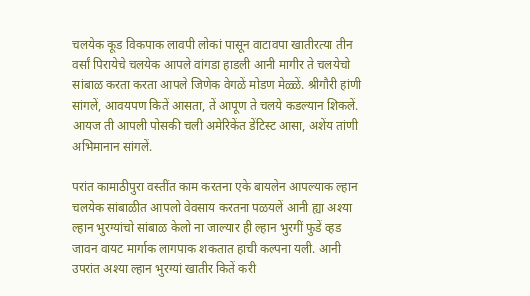चलयेक कूड विकपाक लावपी लोकां पासून वाटावपा खातीरत्या तीन वर्सां पिरायेचे चलयेक आपले वांगडा हाडली आनी मागीर ते चलयेचो सांबाळ करता करता आपले जिणेक वेगळें मोडण मेळ्ळें. श्रीगौरी हांणी सांगलें, आवयपण कितें आसता, तें आपूण ते चलये कडल्यान शिकलें. आयज ती आपली पोसकी चली अमेरिकेंत डेंटिस्ट आसा, अशेंय तांणी अभिमानान सांगलें.

परांत कामाठीपुरा वस्तींत काम करतना एके बायलेन आपल्याक ल्हान चलयेक सांबाळीत आपलो वेवसाय करतना पळयलें आनी ह्या अश्या ल्हान भुरग्यांचो सांबाळ केलो ना जाल्यार ही ल्हान भुरगीं फुडें व्हड जावन वायट मार्गाक लागपाक शकतात हाची कल्पना यली. आनी उपरांत अश्या ल्हान भुरग्यां खातीर कितें करी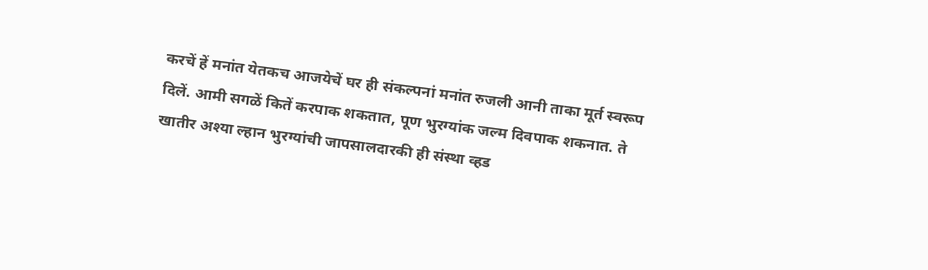करचें हें मनांत येतकच आजयेचें घर ही संकल्पनां मनांत रुजली आनी ताका मूर्त स्वरूप दिलें. आमी सगळें कितें करपाक शकतात, पूण भुरग्यांक जल्म दिवपाक शकनात. ते खातीर अश्या ल्हान भुरग्यांची जापसालदारकी ही संस्था व्हड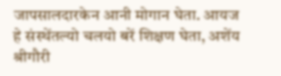जापसालदारकेन आनी मोगान घेता. आयज हे संस्थेंतल्यो चलयो बरें शिक्षण घेता, अशेंय श्रीगौरी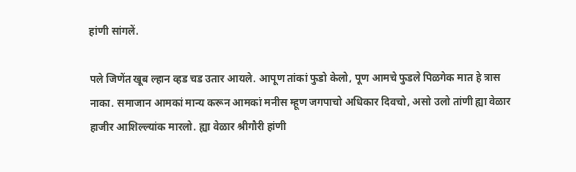हांणी सांगलें.

पले जिणेंत खूब ल्हान व्हड चड उतार आयले. आपूण तांकां फुडो केलो, पूण आमचे फुडले पिळगेक मात हे त्रास नाका. समाजान आमकां मान्य करून आमकां मनीस म्हूण जगपाचो अधिकार दिवचो, असो उलो तांणी ह्या वेळार हाजीर आशिल्ल्यांक मारलो. ह्या वेळार श्रीगौरी हांणी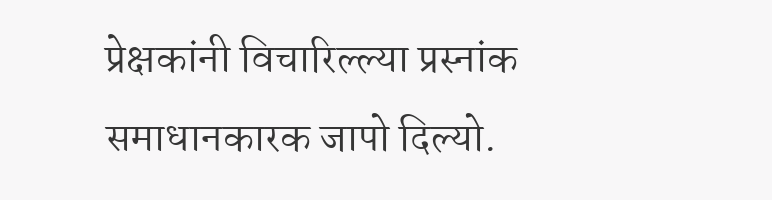प्रेक्षकांनी विचारिल्ल्या प्रस्नांक समाधानकारक जापो दिल्यो.